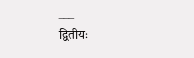___
द्वितीयः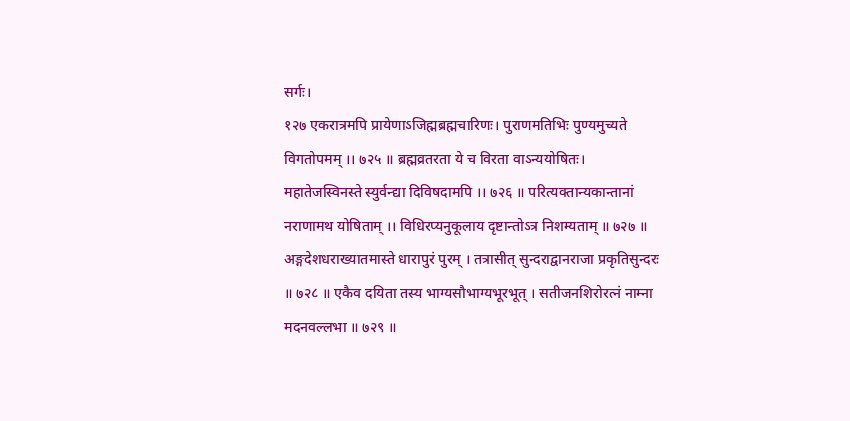सर्गः।
१२७ एकरात्रमपि प्रायेणाऽजिह्मब्रह्मचारिणः। पुराणमतिभिः पुण्यमुच्यते विगतोपमम् ।। ७२५ ॥ ब्रह्मव्रतरता ये च विरता वाऽन्ययोषितः। महातेजस्विनस्ते स्युर्वन्द्या दिविषदामपि ।। ७२६ ॥ परित्यक्तान्यकान्तानां नराणामथ योषिताम् ।। विधिरप्यनुकूलाय दृष्टान्तोऽत्र निशम्यताम् ॥ ७२७ ॥ अङ्गदेशधराख्यातमास्ते धारापुरं पुरम् । तत्रासीत् सुन्दराद्वानराजा प्रकृतिसुन्दरः ॥ ७२८ ॥ एकैव दयिता तस्य भाग्यसौभाग्यभूरभूत् । सतीजनशिरोरत्नं नाम्ना मदनवल्लभा ॥ ७२९ ॥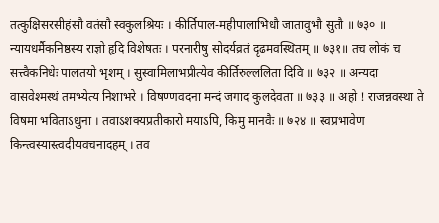तत्कुक्षिसरसीहंसौ वतंसौ स्वकुलश्रियः । कीर्तिपाल-महीपालाभिधौ जातावुभौ सुतौ ॥ ७३० ॥ न्यायधर्मैकनिष्ठस्य राज्ञो हृदि विशेषतः । परनारीषु सोदर्यव्रतं दृढमवस्थितम् ॥ ७३१॥ तच लोकं च सत्त्वैकनिधेः पालतयो भृशम् । सुस्वामिलाभप्रीत्येव कीर्तिरुल्ललिता दिवि ॥ ७३२ ॥ अन्यदा वासवेश्मस्थं तमभ्येत्य निशाभरे । विषण्णवदना मन्दं जगाद कुलदेवता ॥ ७३३ ॥ अहो ! राजन्नवस्था ते विषमा भविताऽधुना । तवाऽशक्यप्रतीकारो मयाऽपि, किमु मानवैः ॥ ७२४ ॥ स्वप्रभावेण किन्त्वस्यास्त्वदीयवचनादहम् । तव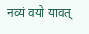नव्यं वयो यावत्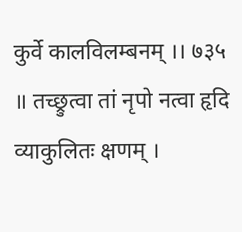कुर्वे कालविलम्बनम् ।। ७३५ ॥ तच्छ्रुत्वा तां नृपो नत्वा हृदि व्याकुलितः क्षणम् ।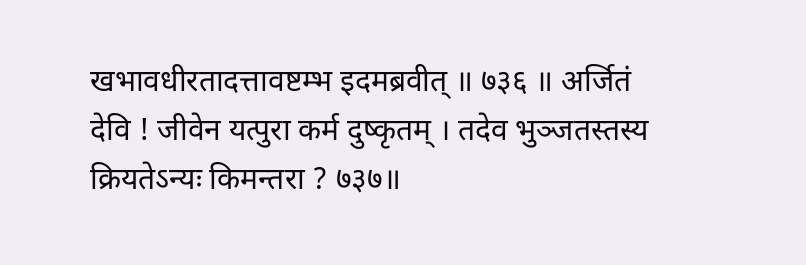खभावधीरतादत्तावष्टम्भ इदमब्रवीत् ॥ ७३६ ॥ अर्जितं देवि ! जीवेन यत्पुरा कर्म दुष्कृतम् । तदेव भुञ्जतस्तस्य क्रियतेऽन्यः किमन्तरा ? ७३७॥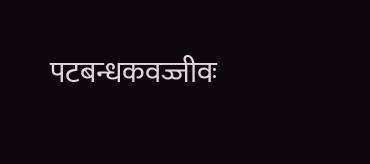पटबन्धकवज्जीवः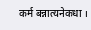कर्म बन्नात्यनेकधा ।